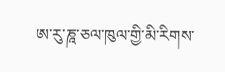ཨ་རུ་ཎཱ་ཅལ་ཁུལ་གྱི་མི་རིགས་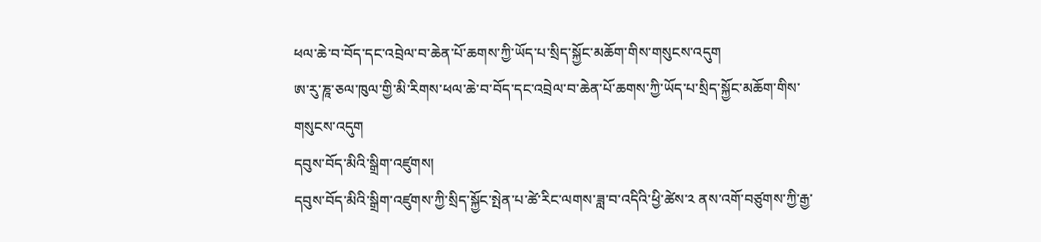ཕལ་ཆེ་བ་བོད་དང་འབྲེལ་བ་ཆེན་པོ་ཆགས་ཀྱི་ཡོད་པ་སྲིད་སྐྱོང་མཆོག་གིས་གསུངས་འདུག
ཨ་རུ་ཎཱ་ཅལ་ཁུལ་གྱི་མི་རིགས་ཕལ་ཆེ་བ་བོད་དང་འབྲེལ་བ་ཆེན་པོ་ཆགས་ཀྱི་ཡོད་པ་སྲིད་སྐྱོང་མཆོག་གིས་གསུངས་འདུག
དབུས་བོད་མིའི་སྒྲིག་འཛུགས།
དབུས་བོད་མིའི་སྒྲིག་འཛུགས་ཀྱི་སྲིད་སྐྱོང་སྤེན་པ་ཚེ་རིང་ལགས་ཟླ་བ་འདིའི་ཕྱི་ཚེས་༢ ནས་འགོ་བཙུགས་ཀྱི་རྒྱ་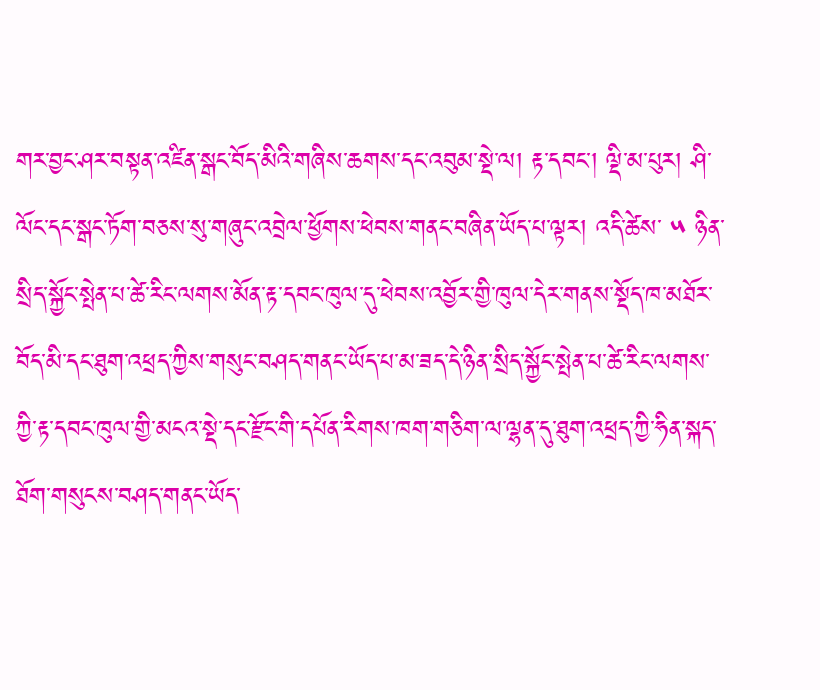གར་བྱང་ཤར་བསྟན་འཛིན་སྒང་བོད་མིའི་གཞིས་ཆགས་དང་འབུམ་སྡེ་ལ། རྟ་དབང་། ལྡི་མ་པུར། ཤི་ལོང་དང་སྒང་ཏོག་བཅས་སུ་གཞུང་འབྲེལ་ཕྱོགས་ཕེབས་གནང་བཞིན་ཡོད་པ་ལྟར། འདི་ཚེས་ ༥ ཉིན་སྲིད་སྐྱོང་སྤེན་པ་ཚེ་རིང་ལགས་མོན་རྟ་དབང་ཁུལ་དུ་ཕེབས་འབྱོར་གྱི་ཁུལ་དེར་གནས་སྡོད་ཁ་མཐོར་བོད་མི་དང་ཐུག་འཕྲད་ཀྱིས་གསུང་བཤད་གནང་ཡོད་པ་མ་ཟད་དེ་ཉིན་སྲིད་སྐྱོང་སྤེན་པ་ཚེ་རིང་ལགས་ཀྱི་རྟ་དབང་ཁུལ་གྱི་མངའ་སྡེ་དང་རྫོང་གི་དཔོན་རིགས་ཁག་གཅིག་ལ་ལྷན་དུ་ཐུག་འཕྲད་ཀྱི་ཧིན་སྐད་ཐོག་གསུངས་བཤད་གནང་ཡོད་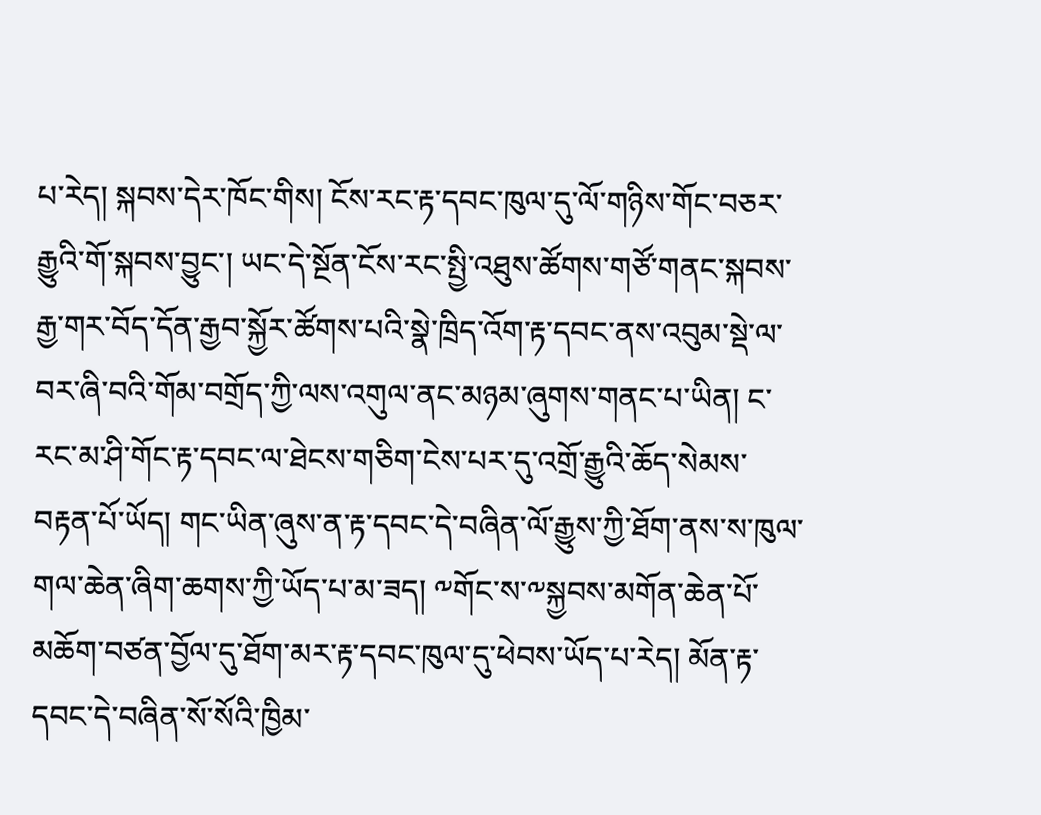པ་རེད། སྐབས་དེར་ཁོང་གིས། ངོས་རང་རྟ་དབང་ཁུལ་དུ་ལོ་གཉིས་གོང་བཅར་རྒྱུའི་གོ་སྐབས་བྱུང་། ཡང་དེ་སྔོན་ངོས་རང་སྤྱི་འཐུས་ཚོགས་གཙོ་གནང་སྐབས་རྒྱ་གར་བོད་དོན་རྒྱབ་སྐྱོར་ཚོགས་པའི་སྣེ་ཁྲིད་འོག་རྟ་དབང་ནས་འབུམ་སྡེ་ལ་བར་ཞི་བའི་གོམ་བགྲོད་ཀྱི་ལས་འགུལ་ནང་མཉམ་ཞུགས་གནང་པ་ཡིན། ང་རང་མ་ཤི་གོང་རྟ་དབང་ལ་ཐེངས་གཅིག་ངེས་པར་དུ་འགྲོ་རྒྱུའི་ཆོད་སེམས་བརྟན་པོ་ཡོད། གང་ཡིན་ཞུས་ན་རྟ་དབང་དེ་བཞིན་ལོ་རྒྱུས་ཀྱི་ཐོག་ནས་ས་ཁུལ་གལ་ཆེན་ཞིག་ཆགས་ཀྱི་ཡོད་པ་མ་ཟད། ༸གོང་ས་༸སྐྱབས་མགོན་ཆེན་པོ་མཆོག་བཙན་བྱོལ་དུ་ཐོག་མར་རྟ་དབང་ཁུལ་དུ་ཕེབས་ཡོད་པ་རེད། མོན་རྟ་དབང་དེ་བཞིན་སོ་སོའི་ཁྱིམ་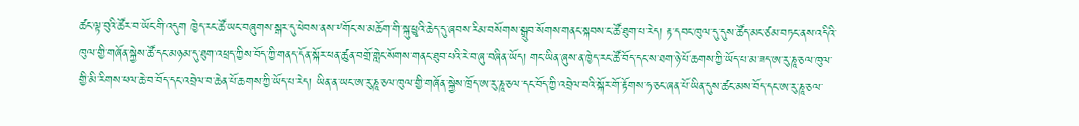ཚང་ལྟ་བུའི་ཚོར་བ་ཡོང་གི་འདུག ཁྱེད་རང་ཚོ་ཡང་བཞུགས་སྒར་དུ་ཕེབས་ནས་༸གོང་ས་མཆོག་གི་སྐུ་ཕྱྭའི་ཆེད་དུ་ཞབས་རིམ་བསོགས་སྒྲུབ་སོགས་གནང་སྐབས་ང་ཚོ་ཐུག་པ་རེད། རྟ་དབང་ཁུལ་དུ་དུས་ཚོད་མང་ཙམ་བཏང་ནས་འདིའི་ཁུལ་གྱི་གཞོན་སྐྱེས་ཚོ་དང་མཉམ་དུ་ཐུག་འཕྲད་ཀྱིས་བོད་ཀྱི་གནད་དོན་སྐོར་ཕན་ཚུན་བགྲོ་གླེང་སོགས་གནང་ཐུབ་པའི་རེ་བ་ཞུ་བཞིན་ཡོད། གང་ཡིན་ཞུས་ན་ཁྱེད་རང་ཚོ་བོད་དང་ས་ཐག་ཉེ་པོ་ཆགས་ཀྱི་ཡོད་པ་མ་ཟད་ཨ་རུ་ཎཱ་ཅལ་ཁུལ་གྱི་མི་རིགས་ཕལ་ཆེ་བ་བོད་དང་འབྲེལ་བ་ཆེན་པོ་ཆགས་ཀྱི་ཡོད་པ་རེད། ཡིན་ན་ཡང་ཨ་རུ་ཎཱ་ཅལ་ཁུལ་གྱི་གཞོན་སྐྱེས་ཁྲོད་ཨ་རུ་ཎཱ་ཅལ་དང་བོད་ཀྱི་འབྲེལ་བའི་སྐོར་གོ་རྟོགས་ཧ་ཅང་ཞན་པོ་ཡིན་དུས་ཚང་མས་བོད་དང་ཨ་རུ་ཎཱ་ཅལ་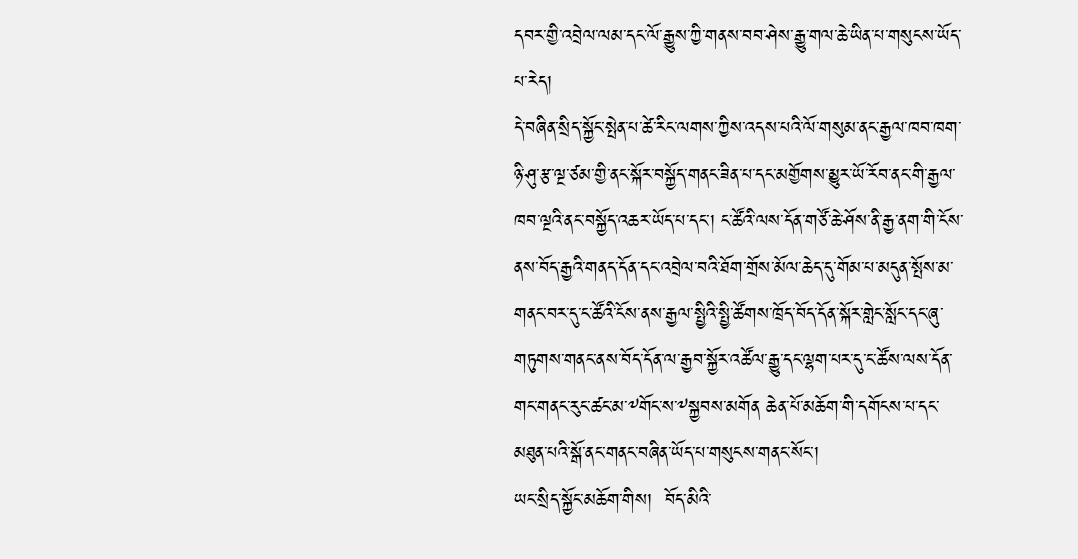དབར་གྱི་འབྲེལ་ལམ་དང་ལོ་རྒྱུས་ཀྱི་གནས་བབ་ཤེས་རྒྱུ་གལ་ཆེ་ཡིན་པ་གསུངས་ཡོད་པ་རེད།
དེ་བཞིན་སྲིད་སྐྱོང་སྤེན་པ་ཚེ་རིང་ལགས་ཀྱིས་འདས་པའི་ལོ་གསུམ་ནང་རྒྱལ་ཁབ་ཁག་ཉི་ཤུ་རྩ་ལྔ་ཙམ་གྱི་ནང་སྐོར་བསྐྱོད་གནང་ཟིན་པ་དང་མགྱོགས་མྱུར་ཡོ་རོབ་ནང་གི་རྒྱལ་ཁབ་ལྔའི་ནང་བསྐྱོད་འཆར་ཡོད་པ་དང་། ང་ཚོའི་ལས་དོན་གཙོ་ཆེ་ཤོས་ནི་རྒྱ་ནག་གི་ངོས་ནས་བོད་རྒྱའི་གནད་དོན་དང་འབྲེལ་བའི་ཐོག་གྲོས་མོལ་ཆེད་དུ་གོམ་པ་མདུན་སྤོས་མ་གནང་བར་དུ་ང་ཚོའི་ངོས་ནས་རྒྱལ་སྤྱིའི་སྤྱི་ཚོགས་ཁྲོད་བོད་དོན་སྐོར་གླེང་སློང་དང་ཞུ་གཏུགས་གནང་ནས་བོད་དོན་ལ་རྒྱབ་སྐྱོར་འཚོལ་རྒྱུ་དང་ལྷག་པར་དུ་ང་ཚོས་ལས་དོན་གང་གནང་རུང་ཚང་མ་༸གོང་ས་༸སྐྱབས་མགོན ཆེན་པོ་མཆོག་གི་དགོངས་པ་དང་མཐུན་པའི་སྒོ་ནང་གནང་བཞིན་ཡོད་པ་གསུངས་གནང་སོང་།
ཡང་སྲིད་སྐྱོང་མཆོག་གིས།  བོད་མིའི་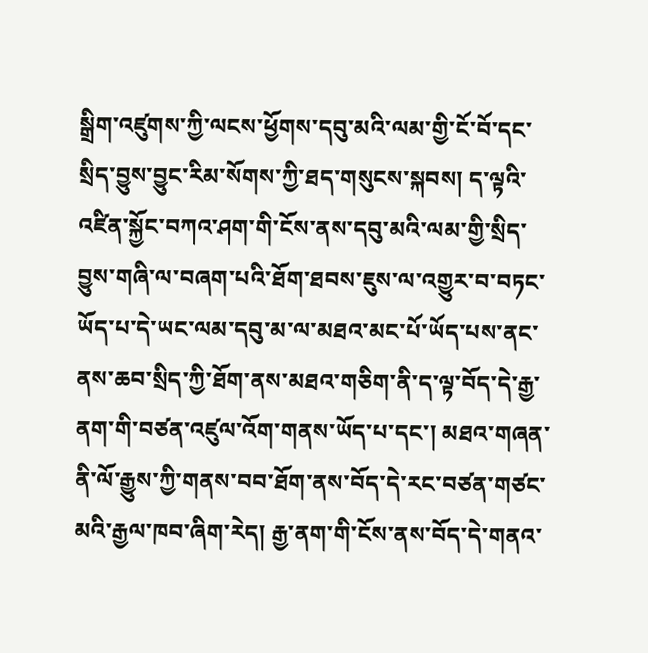སྒྲིག་འཛུགས་ཀྱི་ལངས་ཕྱོགས་དབུ་མའི་ལམ་གྱི་ངོ་བོ་དང་སྲིད་བྱུས་བྱུང་རིམ་སོགས་ཀྱི་ཐད་གསུངས་སྐབས། ད་ལྟའི་འཛིན་སྐྱོང་བཀའ་ཤག་གི་ངོས་ནས་དབུ་མའི་ལམ་གྱི་སྲིད་བྱུས་གཞི་ལ་བཞག་པའི་ཐོག་ཐབས་ཇུས་ལ་འགྱུར་བ་བཏང་ཡོད་པ་དེ་ཡང་ལམ་དབུ་མ་ལ་མཐའ་མང་པོ་ཡོད་པས་ནང་ནས་ཆབ་སྲིད་ཀྱི་ཐོག་ནས་མཐའ་གཅིག་ནི་ད་ལྟ་བོད་དེ་རྒྱ་ནག་གི་བཙན་འཛུལ་འོག་གནས་ཡོད་པ་དང་། མཐའ་གཞན་ནི་ལོ་རྒྱུས་ཀྱི་གནས་བབ་ཐོག་ནས་བོད་དེ་རང་བཙན་གཙང་མའི་རྒྱལ་ཁབ་ཞིག་རེད། རྒྱ་ནག་གི་ངོས་ནས་བོད་དེ་གནའ་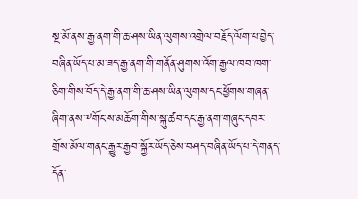སྔ་མོ་ནས་རྒྱ་ནག་གི་ཆ་ཤས་ཡིན་ལུགས་འགྲེལ་བརྗོད་ལོག་པ་བྱེད་བཞིན་ཡོད་པ་མ་ཟད་རྒྱ་ནག་གི་གནོན་ཤུགས་འོག་རྒྱལ་ཁབ་ཁག་ཅིག་གིས་བོད་དེ་རྒྱ་ནག་གི་ཆ་ཤས་ཡིན་ལུགས་དང་ཕྱོགས་གཞན་ཞིག་ནས་༸གོང་ས་མཆོག་གིས་སྐུ་ཚབ་དང་རྒྱ་ནག་གཞུང་དབར་གྲོས་མོལ་གནང་རྒྱུར་རྒྱབ་སྐྱོར་ཡོད་ཅེས་བཤད་བཞིན་ཡོད་པ་དེ་གནད་དོན་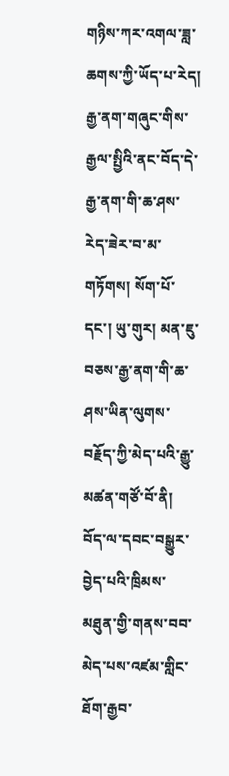གཉིས་ཀར་འགལ་ཟླ་ཆགས་ཀྱི་ཡོད་པ་རེད། རྒྱ་ནག་གཞུང་གིས་རྒྱལ་སྤྱིའི་ནང་བོད་དེ་རྒྱ་ནག་གི་ཆ་ཤས་རེད་ཟེར་བ་མ་གཏོགས། སོག་པོ་དང་། ཡུ་གུར། མན་ཇུ་བཅས་རྒྱ་ནག་གི་ཆ་ཤས་ཡིན་ལུགས་བརྗོད་ཀྱི་མེད་པའི་རྒྱུ་མཚན་གཙོ་བོ་ནི། བོད་ལ་དབང་བསྒྱུར་བྱེད་པའི་ཁྲིམས་མཐུན་གྱི་གནས་བབ་མེད་པས་འཛམ་གླིང་ཐོག་རྒྱབ་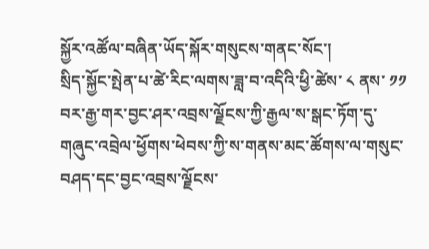སྐྱོར་འཚོལ་བཞིན་ཡོད་སྐོར་གསུངས་གནང་སོང་།
སྲིད་སྐྱོང་སྤེན་པ་ཚེ་རིང་ལགས་ཟླ་བ་འདིའི་ཕྱི་ཚེས་ ༨ ནས་ ༡༡ བར་རྒྱ་གར་བྱང་ཤར་འབྲས་ལྗོངས་ཀྱི་རྒྱལ་ས་སྒང་ཏོག་དུ་གཞུང་འབྲེལ་ཕྱོགས་ཕེབས་ཀྱི་ས་གནས་མང་ཚོགས་ལ་གསུང་བཤད་དང་བྱང་འབྲས་ལྗོངས་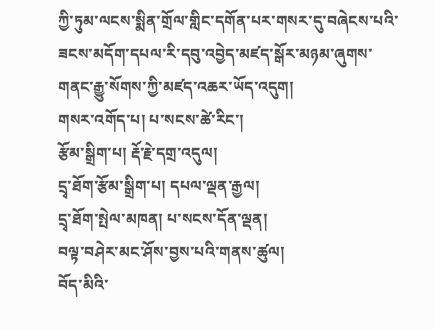ཀྱི་ཏུམ་ལངས་སྨིན་གྲོལ་གླིང་དགོན་པར་གསར་དུ་བཞེངས་པའི་ཟངས་མདོག་དཔལ་རི་དབུ་འབྱེད་མཛད་སྒོར་མཉམ་ཞུགས་གནང་རྒྱུ་སོགས་ཀྱི་མཛད་འཆར་ཡོད་འདུག།
གསར་འགོད་པ། པ་སངས་ཚེ་རིང་།
རྩོམ་སྒྲིག་པ། རྡོ་རྗེ་དགྲ་འདུལ།
དྲྭ་ཐོག་རྩོམ་སྒྲིག་པ། དཔལ་ལྡན་རྒྱལ།
དྲྭ་ཐོག་སྤེལ་མཁན། པ་སངས་དོན་ལྡན།
བལྟ་བཤེར་མང་ཤོས་བྱས་པའི་གནས་ཚུལ།
བོད་མིའི་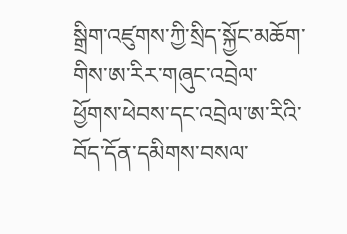སྒྲིག་འཛུགས་ཀྱི་སྲིད་སྐྱོང་མཆོག་གིས་ཨ་རིར་གཞུང་འབྲེལ་ཕྱོགས་ཕེབས་དང་འབྲེལ་ཨ་རིའི་བོད་དོན་དམིགས་བསལ་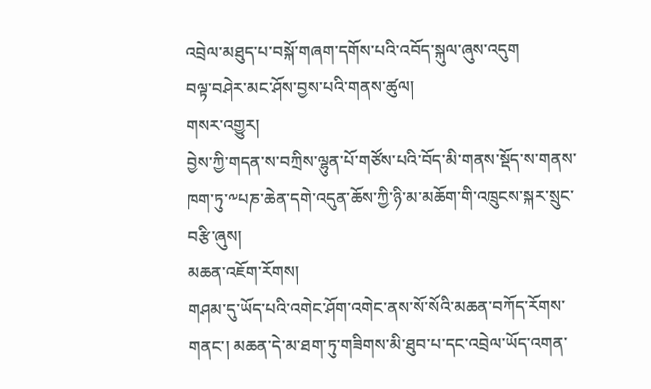འབྲེལ་མཐུད་པ་བསྐོ་གཞག་དགོས་པའི་འབོད་སྐུལ་ཞུས་འདུག
བལྟ་བཤེར་མང་ཤོས་བྱས་པའི་གནས་ཚུལ།
གསར་འགྱུར།
བྱེས་ཀྱི་གདན་ས་བཀྲིས་ལྷུན་པོ་གཙོས་པའི་བོད་མི་གནས་སྡོད་ས་གནས་ཁག་ཏུ་༸པཎ་ཆེན་དགེ་འདུན་ཆོས་ཀྱི་ཉི་མ་མཆོག་གི་འཁྲུངས་སྐར་སྲུང་བརྩི་ཞུས།
མཆན་འཇོག་རོགས།
གཤམ་དུ་ཡོད་པའི་འགེང་ཤོག་འགེང་ནས་སོ་སོའི་མཆན་བཀོད་རོགས་གནང་། མཆན་དེ་མ་ཐག་ཏུ་གཟིགས་མི་ཐུབ་པ་དང་འབྲེལ་ཡོད་འགན་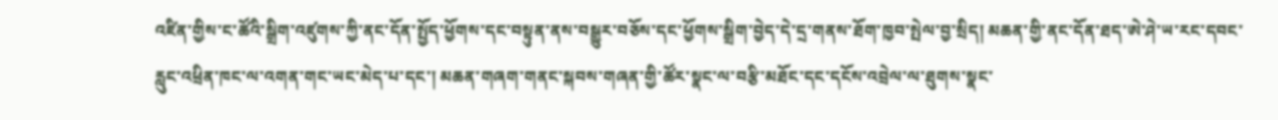འཛིན་གྱིས་ང་ཚོའི་སྒྲིག་འཛུགས་ཀྱི་ནང་དོན་སྤྱོད་ཕྱོགས་དང་བསྟུན་ནས་བསྒྱུར་བཅོས་དང་ཕྱོགས་སྒྲིག་བྱེད་དེ་དྲ་གནས་ཐོག་ཁྱབ་སྤེལ་བྱ་སྲིད། མཆན་གྱི་ནང་དོན་ཐད་ཨེ་ཤེ་ཡ་རང་དབང་རླུང་འཕྲིན་ཁང་ལ་འགན་གང་ཡང་མེད་པ་དང་། མཆན་གཞག་གནང་སྐབས་གཞན་གྱི་ཚོར་སྣང་ལ་བརྩི་མཐོང་དང་དངོས་འབྲེལ་ལ་ཐུགས་སྣང་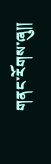གནང་རོགས་ཞུ༎